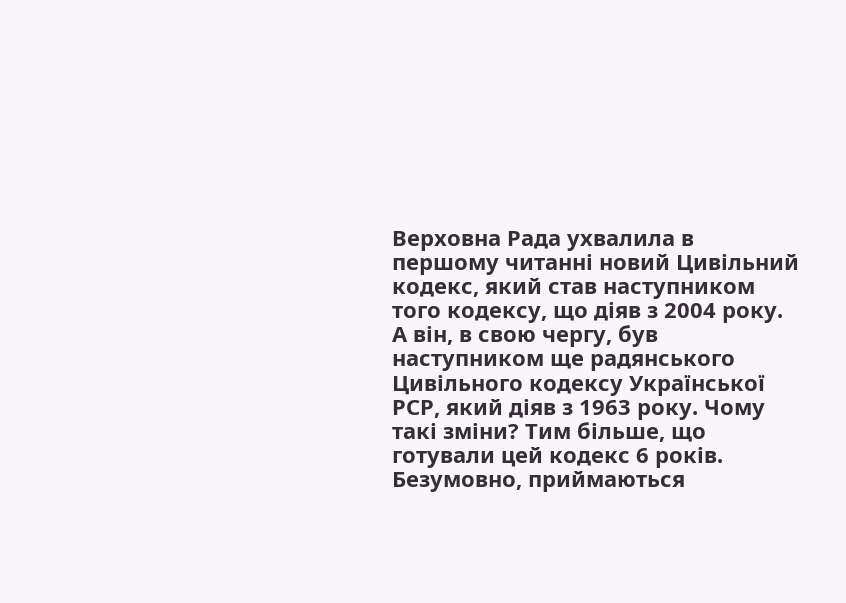Верховна Рада ухвалила в першому читанні новий Цивільний кодекс, який став наступником того кодексу, що діяв з 2004 року.
А він, в свою чергу, був наступником ще радянського Цивільного кодексу Української РСР, який діяв з 1963 року. Чому такі зміни? Тим більше, що готували цей кодекс 6 років.
Безумовно, приймаються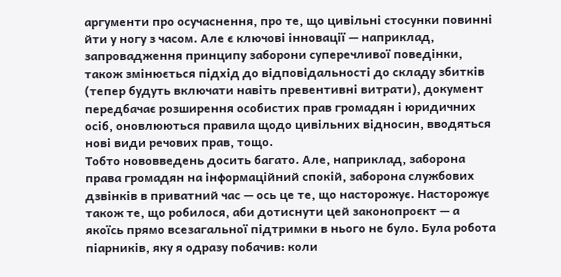аргументи про осучаснення, про те, що цивільні стосунки повинні йти у ногу з часом. Але є ключові інновації — наприклад, запровадження принципу заборони суперечливої поведінки, також змінюється підхід до відповідальності до складу збитків (тепер будуть включати навіть превентивні витрати), документ передбачає розширення особистих прав громадян і юридичних осіб, оновлюються правила щодо цивільних відносин, вводяться нові види речових прав, тощо.
Тобто нововведень досить багато. Але, наприклад, заборона права громадян на інформаційний спокій, заборона службових дзвінків в приватний час — ось це те, що насторожує. Насторожує також те, що робилося, аби дотиснути цей законопроєкт — а якоїсь прямо всезагальної підтримки в нього не було. Була робота піарників, яку я одразу побачив: коли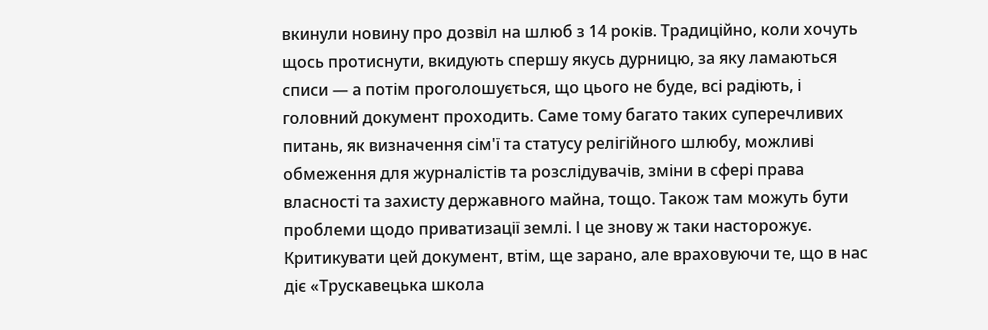вкинули новину про дозвіл на шлюб з 14 років. Традиційно, коли хочуть щось протиснути, вкидують спершу якусь дурницю, за яку ламаються списи — а потім проголошується, що цього не буде, всі радіють, і головний документ проходить. Саме тому багато таких суперечливих питань, як визначення сім'ї та статусу релігійного шлюбу, можливі обмеження для журналістів та розслідувачів, зміни в сфері права власності та захисту державного майна, тощо. Також там можуть бути проблеми щодо приватизації землі. І це знову ж таки насторожує.
Критикувати цей документ, втім, ще зарано, але враховуючи те, що в нас діє «Трускавецька школа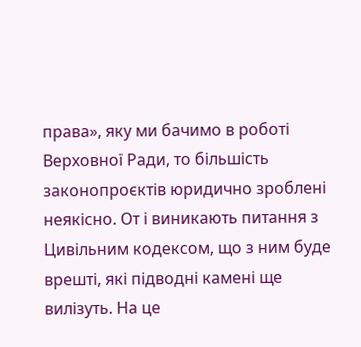права», яку ми бачимо в роботі Верховної Ради, то більшість законопроєктів юридично зроблені неякісно. От і виникають питання з Цивільним кодексом, що з ним буде врешті, які підводні камені ще вилізуть. На це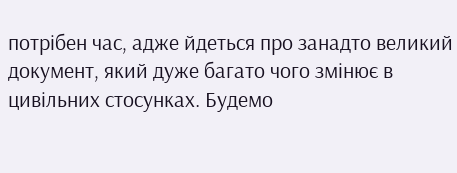потрібен час, адже йдеться про занадто великий документ, який дуже багато чого змінює в цивільних стосунках. Будемо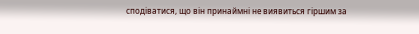сподіватися, що він принаймні не виявиться гіршим за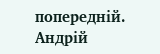попередній.
Андрій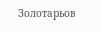Золотарьов